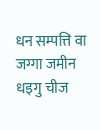धन सम्पत्ति वा जग्गा जमीन धइगु चीज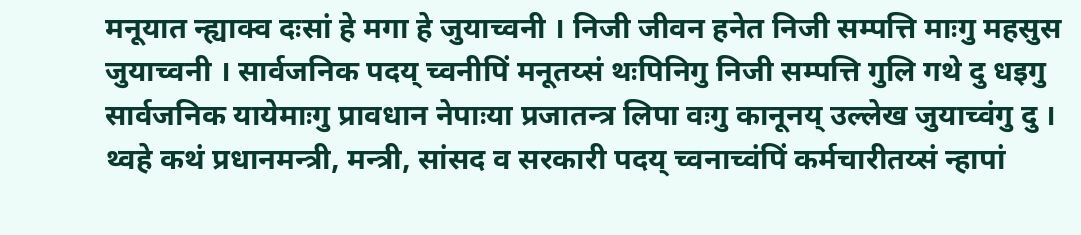मनूयात न्ह्याक्व दःसां हे मगा हे जुयाच्वनी । निजी जीवन हनेत निजी सम्पत्ति माःगु महसुस जुयाच्वनी । सार्वजनिक पदय् च्वनीपिं मनूतय्सं थःपिनिगु निजी सम्पत्ति गुलि गथे दु धइगु सार्वजनिक यायेमाःगु प्रावधान नेपाःया प्रजातन्त्र लिपा वःगु कानूनय् उल्लेख जुयाच्वंगु दु ।
थ्वहे कथं प्रधानमन्त्री, मन्त्री, सांसद व सरकारी पदय् च्वनाच्वंपिं कर्मचारीतय्सं न्हापां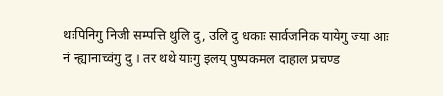थःपिनिगु निजी सम्पत्ति थुलि दु, उलि दु धकाः सार्वजनिक यायेगु ज्या आः नं न्ह्यानाच्वंगु दु । तर थथे याःगु इलय् पुष्पकमल दाहाल प्रचण्ड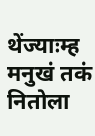थेंज्याःम्ह मनुखं तकं नितोला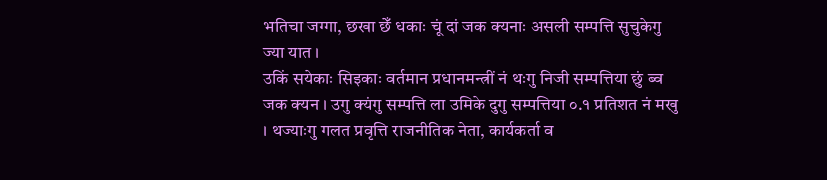भतिचा जग्गा, छखा छेँ धकाः चूं दां जक क्यनाः असली सम्पत्ति सुचुकेगु ज्या यात ।
उकिं सयेकाः सिइकाः वर्तमान प्रधानमन्त्रीं नं थःगु निजी सम्पत्तिया छुं ब्व जक क्यन । उगु क्यंगु सम्पत्ति ला उमिके दुगु सम्पत्तिया ०.१ प्रतिशत नं मखु । थज्याःगु गलत प्रवृत्ति राजनीतिक नेता, कार्यकर्ता व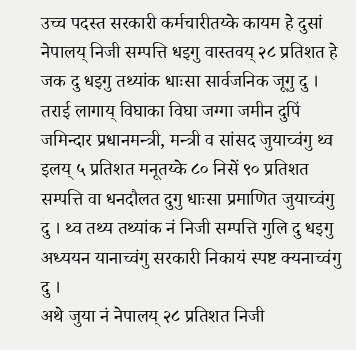उच्च पदस्त सरकारी कर्मचारीतय्के कायम हे दुसां नेपालय् निजी सम्पत्ति धइगु वास्तवय् २८ प्रतिशत हे जक दु धइगु तथ्यांक धाःसा सार्वजनिक जूगु दु ।
तराई लागाय् विघाका विघा जग्गा जमीन दुपिं जमिन्दार प्रधानमन्त्री, मन्त्री व सांसद जुयाच्वंगु थ्व इलय् ५ प्रतिशत मनूतय्के ८० निसें ९० प्रतिशत सम्पत्ति वा धनदौलत दुगु धाःसा प्रमाणित जुयाच्वंगु दु । थ्व तथ्य तथ्यांक नं निजी सम्पत्ति गुलि दु धइगु अध्ययन यानाच्वंगु सरकारी निकायं स्पष्ट क्यनाच्वंगु दु ।
अथे जुया नं नेपालय् २८ प्रतिशत निजी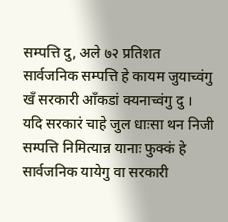सम्पत्ति दु, अले ७२ प्रतिशत सार्वजनिक सम्पत्ति हे कायम जुयाच्वंगु खँ सरकारी आँकडां क्यनाच्वंगु दु । यदि सरकारं चाहे जुल धाःसा थन निजी सम्पत्ति निमित्यान्न यानाः फुक्कं हे सार्वजनिक यायेगु वा सरकारी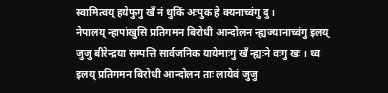स्वामित्वय् हयेफुगु खँ नं थुकिं अःपुक हे क्यनाच्वंगु दु ।
नेपालय् न्हापांखुसि प्रतिगमन बिरोधी आन्दोलन न्ह्यज्यानाच्वंगु इलय् जुजु बीरेन्द्रया सम्पत्ति सार्वजनिक यायेमाःगु खँ न्ह्यःने वःगु खः । थ्व इलय् प्रतिगमन बिरोधी आन्दोलन ताः लायेवं जुजु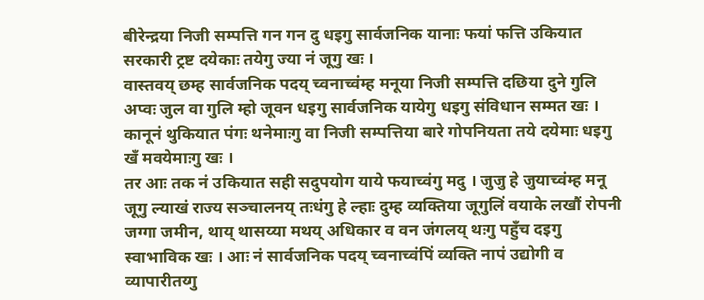बीरेन्द्रया निजी सम्पत्ति गन गन दु धइगु सार्वजनिक यानाः फयां फत्ति उकियात सरकारी ट्रष्ट दयेकाः तयेगु ज्या नं जूगु खः ।
वास्तवय् छम्ह सार्वजनिक पदय् च्वनाच्वंम्ह मनूया निजी सम्पत्ति दछिया दुने गुलि अप्वः जुल वा गुलि म्हो जूवन धइगु सार्वजनिक यायेगु धइगु संविधान सम्मत खः । कानूनं थुकियात पंगः थनेमाःगु वा निजी सम्पत्तिया बारे गोपनियता तये दयेमाः धइगु खँ मवयेमाःगु खः ।
तर आः तक नं उकियात सही सदुपयोग याये फयाच्वंगु मदु । जुजु हे जुयाच्वंम्ह मनू जूगु ल्याखं राज्य सञ्चालनय् तःधंगु हे ल्हाः दुम्ह व्यक्तिया जूगुलिं वयाके लखौं रोपनी जग्गा जमीन, थाय् थासय्या मथय् अधिकार व वन जंगलय् थःगु पहुँच दइगु स्वाभाविक खः । आः नं सार्वजनिक पदय् च्वनाच्वंपिं व्यक्ति नापं उद्योगी व व्यापारीतय्गु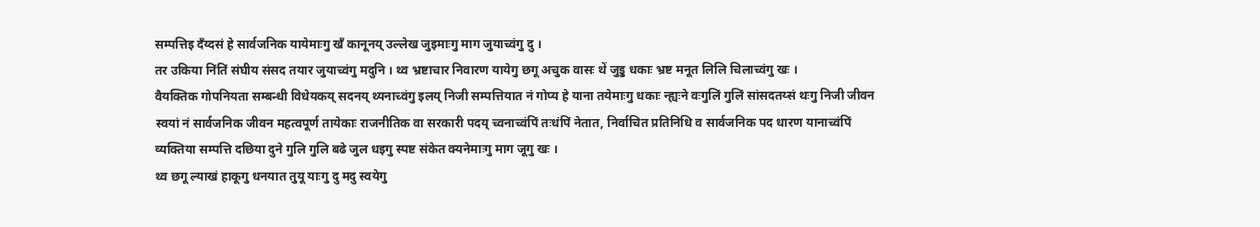सम्पत्तिइ दँय्दसं हे सार्वजनिक यायेमाःगु खँ कानूनय् उल्लेख जुइमाःगु माग जुयाच्वंगु दु ।
तर उकिया निंतिं संघीय संसद तयार जुयाच्वंगु मदुनि । थ्व भ्रष्टाचार निवारण यायेगु छगू अचुक वासः थें जुइु धकाः भ्रष्ट मनूत लिलि चिलाच्वंगु खः ।
वैयक्तिक गोपनियता सम्बन्धी विधेयकय् सदनय् थ्यनाच्वंगु इलय् निजी सम्पत्तियात नं गोप्य हे याना तयेमाःगु धकाः न्ह्यःने वःगुलिं गुलिं सांसदतय्सं थःगु निजी जीवन स्वयां नं सार्वजनिक जीवन महत्वपूर्ण तायेकाः राजनीतिक वा सरकारी पदय् च्वनाच्वंपिं तःधंपिं नेतात, निर्वाचित प्रतिनिधि व सार्वजनिक पद धारण यानाच्वंपिं व्यक्तिया सम्पत्ति दछिया दुने गुलि गुलि बढे जुल धइगु स्पष्ट संकेत क्यनेमाःगु माग जूगु खः ।
थ्व छगू ल्याखं हाकूगु धनयात तुयू याःगु दु मदु स्वयेगु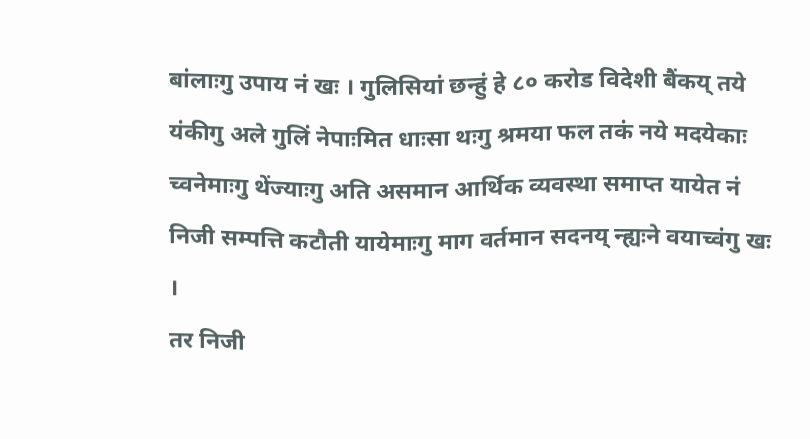बांलाःगु उपाय नं खः । गुलिसियां छन्हुं हे ८० करोड विदेशी बैंकय् तये यंकीगु अले गुलिं नेपाःमित धाःसा थःगु श्रमया फल तकं नये मदयेकाः च्वनेमाःगु थेंज्याःगु अति असमान आर्थिक व्यवस्था समाप्त यायेत नं निजी सम्पत्ति कटौती यायेमाःगु माग वर्तमान सदनय् न्ह्यःने वयाच्वंगु खः ।
तर निजी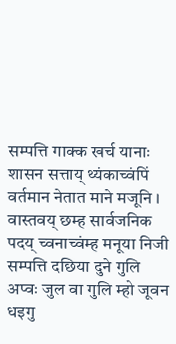सम्पत्ति गाक्क खर्च यानाः शासन सत्ताय् थ्यंकाच्वंपिं वर्तमान नेतात माने मजूनि । वास्तवय् छम्ह सार्वजनिक पदय् च्वनाच्वंम्ह मनूया निजी सम्पत्ति दछिया दुने गुलि अप्वः जुल वा गुलि म्हो जूवन धइगु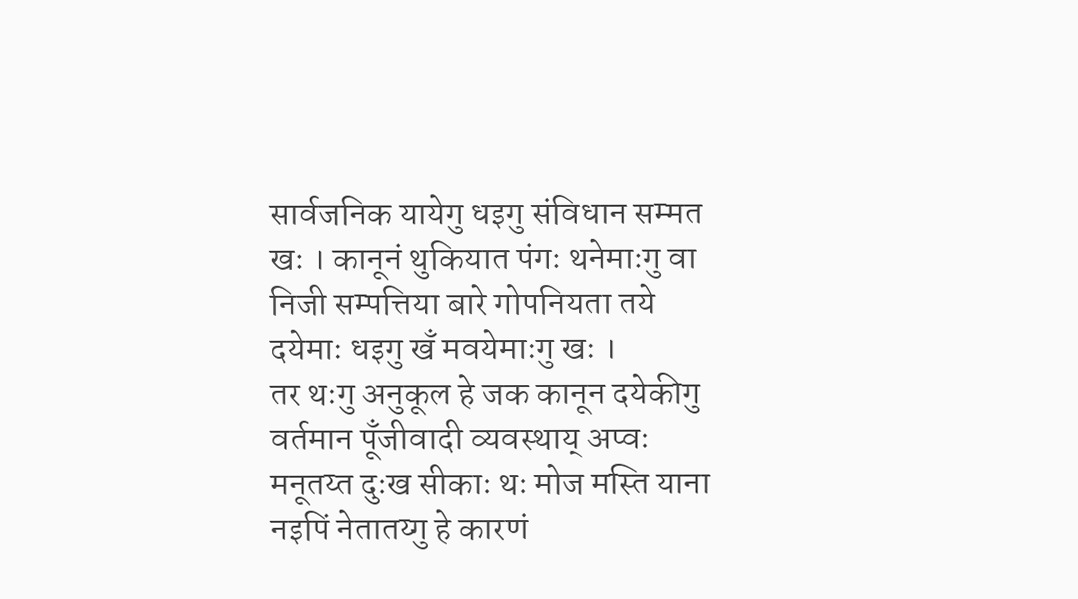सार्वजनिक यायेगु धइगु संविधान सम्मत खः । कानूनं थुकियात पंगः थनेमाःगु वा निजी सम्पत्तिया बारे गोपनियता तये दयेमाः धइगु खँ मवयेमाःगु खः ।
तर थःगु अनुकूल हे जक कानून दयेकीगु वर्तमान पूँजीवादी व्यवस्थाय् अप्वः मनूतय्त दुःख सीकाः थः मोज मस्ति याना नइपिं नेतातय्गु हे कारणं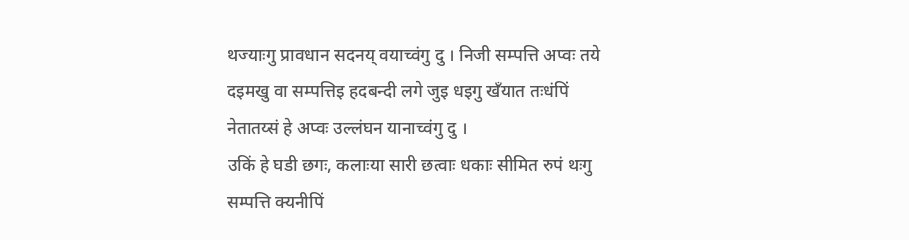थज्याःगु प्रावधान सदनय् वयाच्वंगु दु । निजी सम्पत्ति अप्वः तये दइमखु वा सम्पत्तिइ हदबन्दी लगे जुइ धइगु खँयात तःधंपिं नेतातय्सं हे अप्वः उल्लंघन यानाच्वंगु दु ।
उकिं हे घडी छगः, कलाःया सारी छत्वाः धकाः सीमित रुपं थःगु सम्पत्ति क्यनीपिं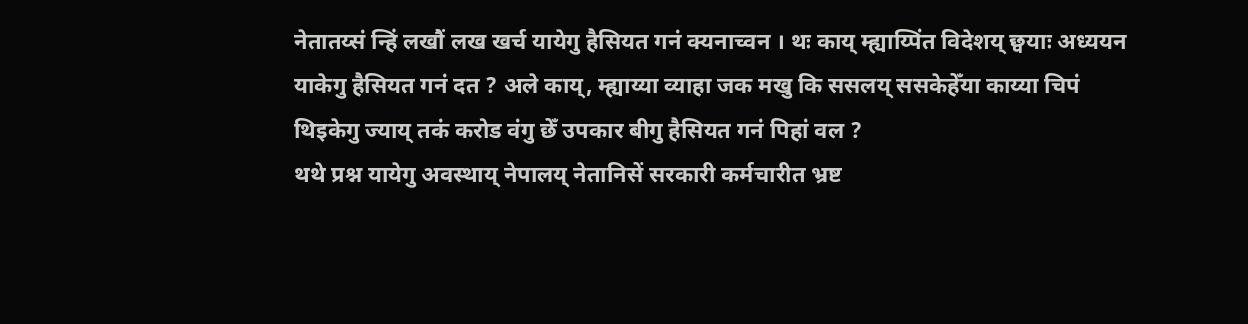नेतातय्सं न्हिं लखौं लख खर्च यायेगु हैसियत गनं क्यनाच्वन । थः काय् म्ह्याय्पिंत विदेशय् छ्वयाः अध्ययन याकेगु हैसियत गनं दत ? अले काय्, म्ह्याय्या व्याहा जक मखु कि ससलय् ससकेहेँया काय्या चिपं थिइकेगु ज्याय् तकं करोड वंगु छेँ उपकार बीगु हैसियत गनं पिहां वल ?
थथे प्रश्न यायेगु अवस्थाय् नेपालय् नेतानिसें सरकारी कर्मचारीत भ्रष्ट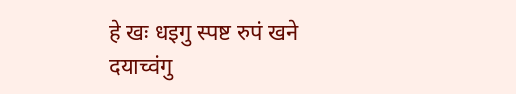हे खः धइगु स्पष्ट रुपं खने दयाच्वंगु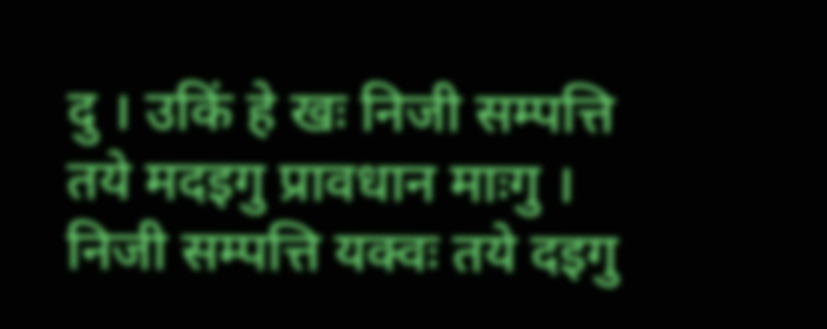दु । उकिं हे खः निजी सम्पत्ति तये मदइगु प्रावधान माःगु । निजी सम्पत्ति यक्वः तये दइगु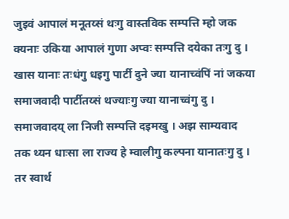जुइवं आपालं मनूतय्सं थःगु वास्तविक सम्पत्ति म्हो जक क्यनाः उकिया आपालं गुणा अप्वः सम्पत्ति दयेका तःगु दु ।
खास यानाः तःधंगु धइगु पार्टी दुने ज्या यानाच्वंपिं नां जकया समाजवादी पार्टीतय्सं थज्याःगु ज्या यानाच्वंगु दु । समाजवादय् ला निजी सम्पत्ति दइमखु । अझ साम्यवाद तक थ्यन धाःसा ला राज्य हे म्वालीगु कल्पना यानातःगु दु । तर स्वार्थ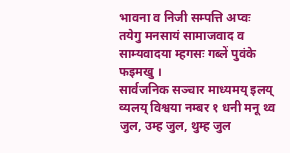भावना व निजी सम्पत्ति अप्वः तयेगु मनसायं सामाजवाद व साम्यवादया म्हगसः गब्लें पुवंके फइमखु ।
सार्वजनिक सञ्चार माध्यमय् इलय् व्यलय् विश्वया नम्बर १ धनी मनू थ्व जुल, उम्ह जुल, थुम्ह जुल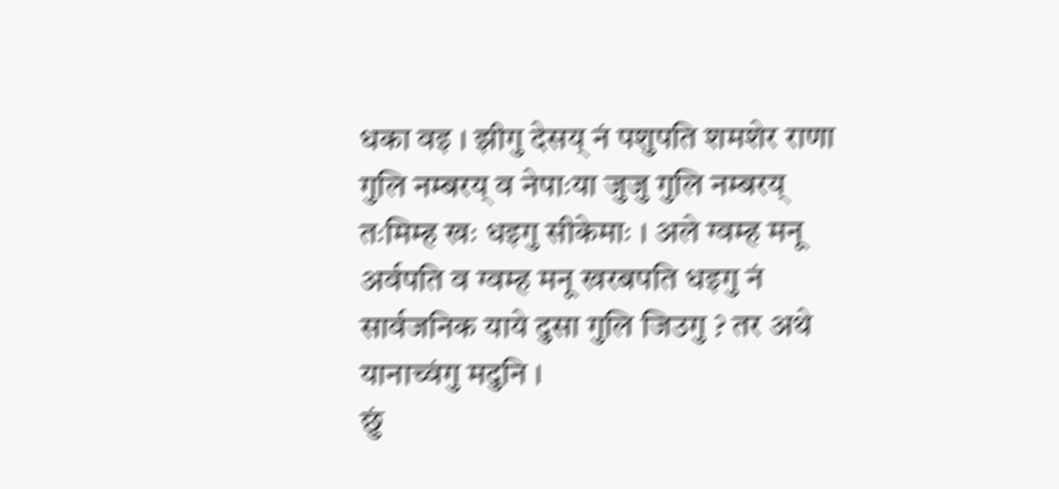धका वइ । झीगु देसय् नं पशुपति शमशेर राणा गुलि नम्बरय् व नेपाःया जुजु गुलि नम्बरय् तःमिम्ह खः धइगु सीकेमाः । अले ग्वम्ह मनू अर्वपति व ग्वम्ह मनू खरबपति धइगु नं सार्वजनिक याये दुसा गुलि जिउगु ? तर अथे यानाच्वंगु मदुनि ।
छुं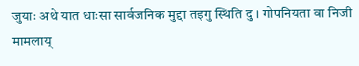जुयाः अथे यात धाःसा सार्वजनिक मुद्दा तइगु स्थिति दु । गोपनियता वा निजी मामलाय्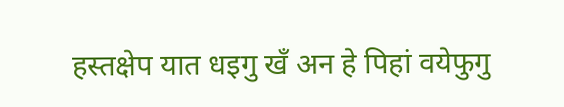हस्तक्षेप यात धइगु खँ अन हे पिहां वयेफुगु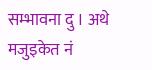सम्भावना दु । अथे मजुइकेत नं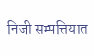निजी सम्पत्तियात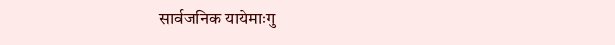सार्वजनिक यायेमाःगु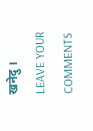खनेदु ।
LEAVE YOUR COMMENTS